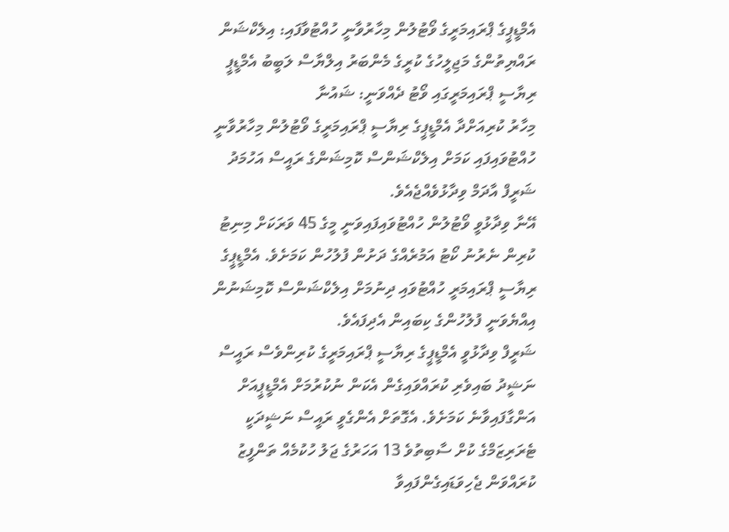އެމްޑީޕީގެ ޕްރައިމަރީގެ ވޯޓުލުން މިހާރުވާނީ ހުއްޓުވާފައި: އިލެކްޝަން
ރައްޔިތުންގެ މަޖިލީހުގެ ކުރީގެ މެންބަރު އިލްޔާސް ލަބީބު އެމްޑީޕީ ރިޔާސީ ޕްރައިމަރީގައި ވޯޓު ދެއްވަނީ: ޝައުނާ
މިހާރު ކުރިއަށްދާ އެމްޑީޕީގެ ރިޔާސީ ޕްރައިމަރީގެ ވޯޓުލުން މިހާރުވާނީ ހުއްޓުވައިފައި ކަމަށް އިލެކްޝަންސް ކޮމިޝަންގެ ރައީސް އަހުމަދު ޝަރީފް އާދަމް ވިދާޅުވެއްޖެއެވެ.
އޭނާ ވިދާޅުވީ ވޯޓުލުން ހުއްޓުވައިފައިވަނީ މީގެ 45 ވަރަކަށް މިނިޓު ކުރިން ނެރުނު ކޯޓު އަމުރެއްގެ ދަށުން ފުލުހުން ކަމަށެވެ. އެމްޑީޕީގެ ރިޔާސީ ޕްރައިމަރީ ހުއްޓުވައި ދިނުމަށް އިލެކްޝަންސް ކޮމިޝަނުން އިއްޔެވަނީ ފުލުހުންގެ ކިބައިން އެދިފައެވެ.
ޝަރީފް ވިދާޅުވީ އެމްޑީޕީގެ ރިޔާސީ ޕްރައިމަރީގެ ކުރިންވެސް ރައީސް ނަޝީދު ބައިވެރި ކުރައްވައިގެން އެކަން ނުކުރުމަށް އެމްޑީޕީއަށް އަންގާފައިވާނެ ކަމަށެވެ. އެގޮތަށް އެންގެވީ ރައީސް ނަޝީދަކީ ޓެރަރިޒަމްގެ ކުށް ސާބިތުވެ 13 އަހަރުގެ ޖަލު ހުކުމެއް ތަންފީޒު ކުރައްވަން ޖެހިވަޑައިގެންފައިވާ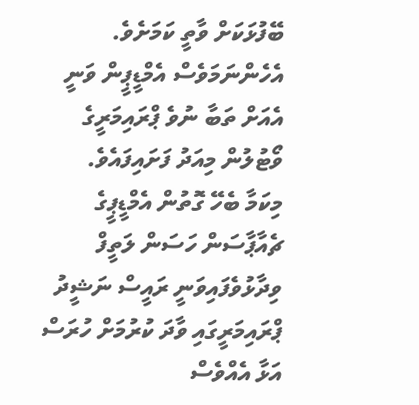ބޭފުޅަކަށް ވާތީ ކަމަށެވެ. އެހެންނަމަވެސް އެމްޑީޕީން ވަނީ އެއަށް ތަބާ ނުވެ ޕްރައިމަރީގެ ވޯޓުލުން މިއަދު ފަށައިފައެވެ.
މިކަމާ ބެހޭ ގޮތުން އެމްޑީޕީގެ ޗެއާޕާސަން ހަސަން ލަތީފް ވިދާޅުވެފައިވަނީ ރައީސް ނަޝީދު ޕްރައިމަރީގައި ވާދަ ކުރުމަށް ހުރަސް އަޅާ އެއްވެސް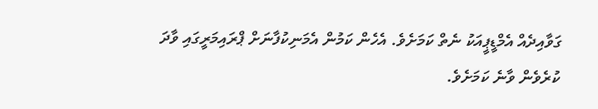ގަވާއިދެއް އެމްޑީޕީއަކު ނެތް ކަމަށެވެ. އެހެން ކަމުން އެމަނިކުފާނަށް ޕްރައިމަރީގައި ވާދަ ކުރެވެން ވާނެ ކަމަށެވެ.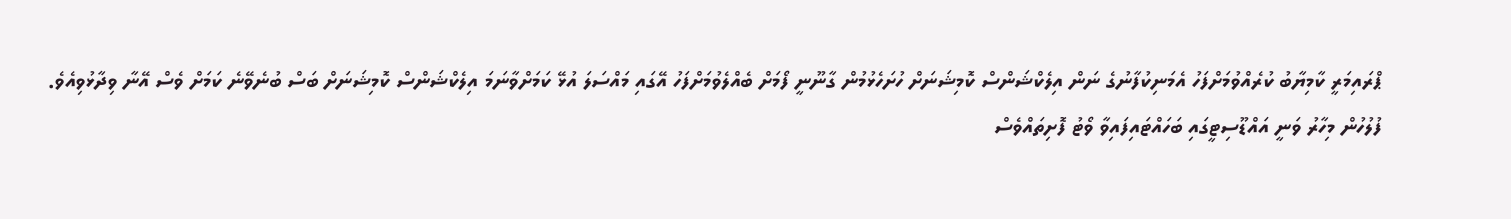ޕްރައިމަރީ ކާމިޔާބު ކުރެއްވުމަށްފަހު އެމަނިކުފާނުގެ ނަން އިލެކްޝަންސް ކޮމިޝަނަށް ހުށަހެޅުމުން ގާނޫނީ ފޯމަށް ބެއްލެވުމަށްފަހު އޭގައި މައްސަލަ އުޅޭ ކަމަށްވާނަމަ އިލެކްޝަންސް ކޮމިޝަނަށް ބަސް ބުނެވޭނެ ކަމަށް ވެސް އޭނާ ވިދާޅުވިއެވެ.
ފުލުހުން މިހާރު ވަނީ އައްޑޫސިޓީގައި ބަހައްޓައިފައިވާ ވޯޓު ފޮށިތައްވެސް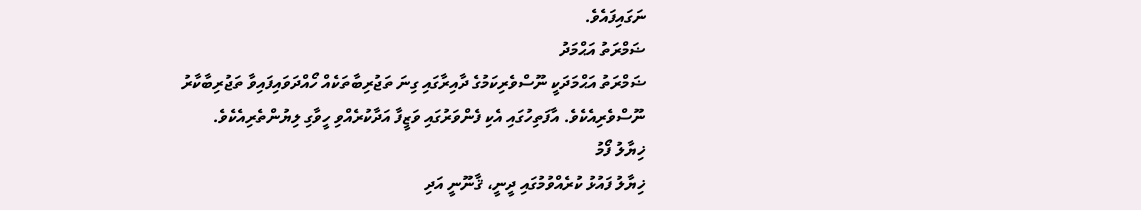ނަގައިފައެވެ.
ޟަމްރަތު އަޙްމަދު
ޟަމްރަތު އަޙްމަދަކީ ނޫސްވެރިކަމުގެ ދާއިރާގައި ގިނަ ތަޖުރިބާތަކެއް ހޯއްދަވައިފައިވާ ތަޖުރިބާކާރު ނޫސްވެރިއެކެވެ. އާފަތިހުގައި އެކި ފެންވަރުގައި ވަޒީފާ އަދާކުރެއްވި ހީވާގި ލިޔުންތެރިއެކެވެ.
ޚިޔާލު ފޯމު
ޚިޔާލު ފައުޅު ކުރެއްވުމުގައި ދީނީ، ޤާނޫނީ އަދި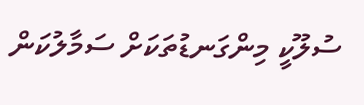ސުލޫކީ މިންގަނޑުތަކަށް ސަމާލުކަން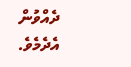ދެއްވުން އެދެމެވެ.